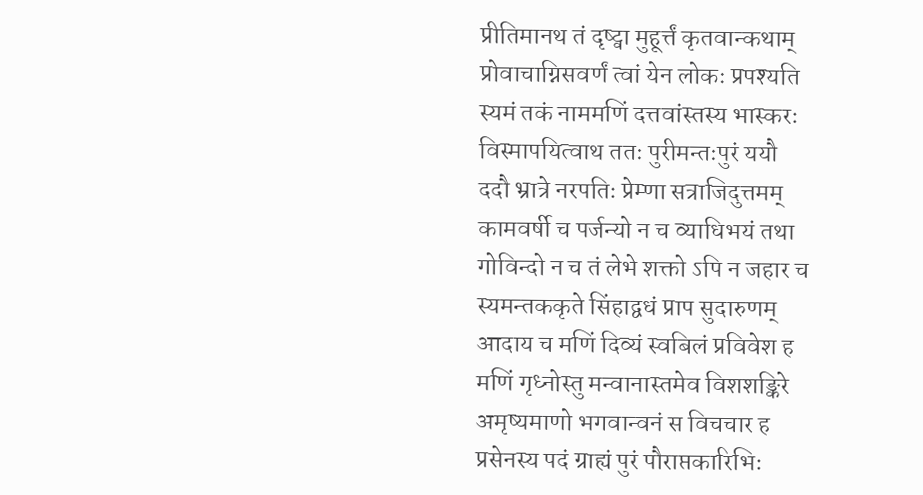प्रीतिमानथ तं दृष्ट्वा मुहूर्त्तं कृतवान्कथाम्
प्रोवाचाग्निसवर्णं त्वां येन लोकः प्रपश्यति
स्यमं तकं नाममणिं दत्तवांस्तस्य भास्करः
विस्मापयित्वाथ ततः पुरीमन्तःपुरं ययौ
ददौ भ्रात्रे नरपतिः प्रेम्णा सत्राजिदुत्तमम्
कामवर्षी च पर्जन्यो न च व्याधिभयं तथा
गोविन्दो न च तं लेभे शक्तो ऽपि न जहार च
स्यमन्तककृते सिंहाद्वधं प्राप सुदारुणम्
आदाय च मणिं दिव्यं स्वबिलं प्रविवेश ह
मणिं गृध्नोस्तु मन्वानास्तमेव विशशङ्किरे
अमृष्यमाणो भगवान्वनं स विचचार ह
प्रसेनस्य पदं ग्राह्यं पुरं पौराप्तकारिभिः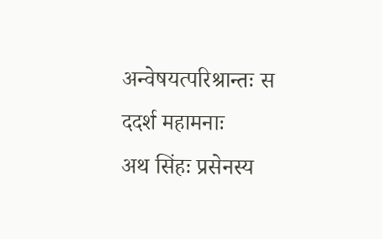अन्वेषयत्परिश्रान्तः स ददर्श महामनाः
अथ सिंहः प्रसेनस्य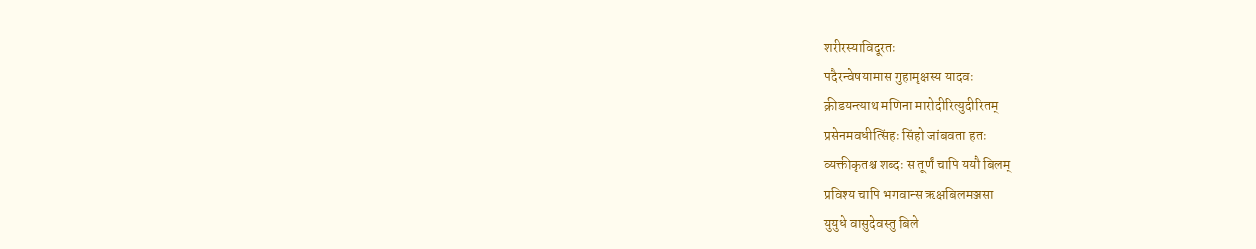शरीरस्याविदूरतः
पदैरन्वेषयामास गुहामृक्षस्य यादवः
क्रीडयन्त्याथ मणिना मारोदीरित्युदीरितम्
प्रसेनमवधीत्सिंहः सिंहो जांबवता हतः
व्यक्तीकृतश्च शब्दः स तूर्णं चापि ययौ बिलम्
प्रविश्य चापि भगवान्स ऋक्षबिलमञ्जसा
युयुधे वासुदेवस्तु बिले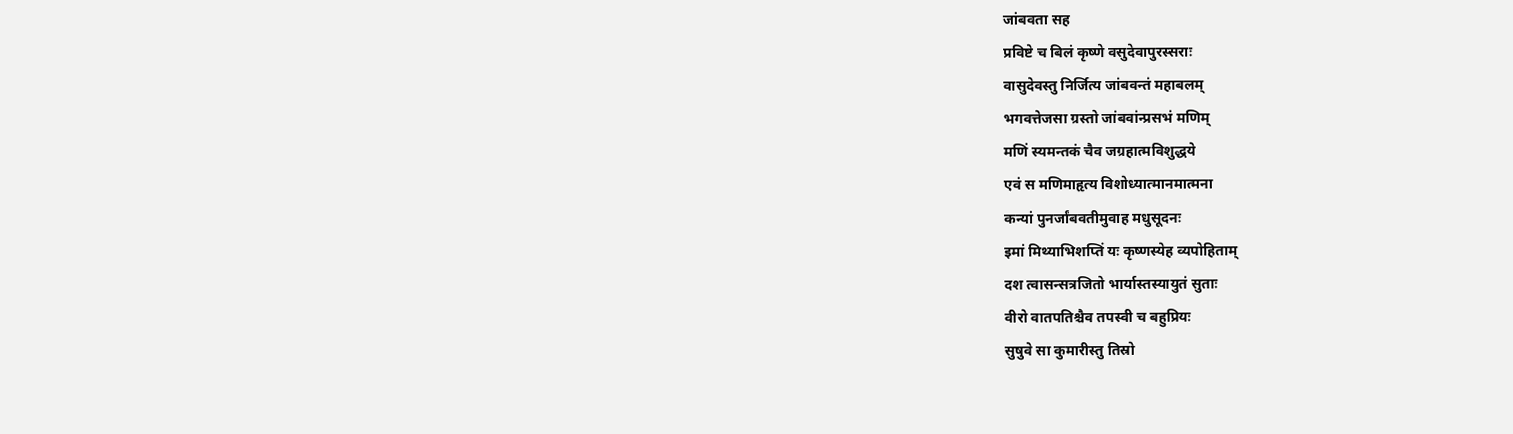जांबवता सह
प्रविष्टे च बिलं कृष्णे वसुदेवापुरस्सराः
वासुदेवस्तु निर्जित्य जांबवन्तं महाबलम्
भगवत्तेजसा ग्रस्तो जांबवांन्प्रसभं मणिम्
मणिं स्यमन्तकं चैव जग्रहात्मविशुद्धये
एवं स मणिमाहृत्य विशोध्यात्मानमात्मना
कन्यां पुनर्जांबवतीमुवाह मधुसूदनः
इमां मिथ्याभिशप्तिं यः कृष्णस्येह व्यपोहिताम्
दश त्वासन्सत्रजितो भार्यास्तस्यायुतं सुताः
वीरो वातपतिश्चैव तपस्वी च बहुप्रियः
सुषुवे सा कुमारीस्तु तिस्रो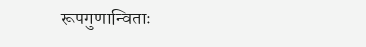रूपगुणान्विताः